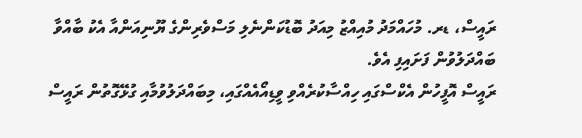ރައީސް، ޑރ. މުހައްމަދު މުއިއްޒު މިއަދު ބޮޑުކަންނެލި މަސްވެރިންގެ ޔޫނިއަންއާ އެކު ބާއްވާ ބައްދަލުވުން ފަށައިފި އެވެ.
ރައީސް އޮފީހުން އެކްސްގައި ހިއްސާކުރެއްވި ވީޑިއޯއެއްގައި، މިބައްދަލުވުމާއި ގުޅޭގޮތުން ރައީސް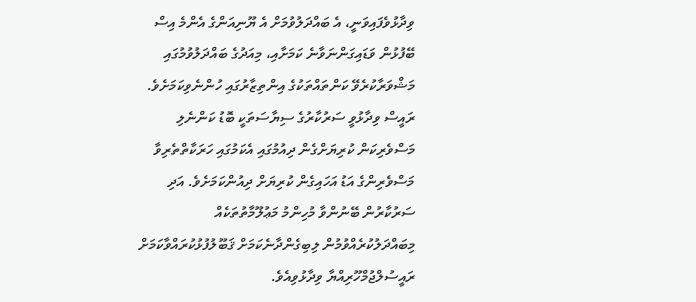ވިދާޅުވެފައިވަނީ، އެ ބައްދަލުވުމަށް އެ ޔޫނިއަންގެ އެންމެ އިސް ބޭފުޅުން ވަޑައިގަންނަވާނެ ކަމަށާއި، މިއަދުގެ ބައްދަލުވުމުގައި މަޝްވަރާކުރެވޭ ކަންތައްތަކުގެ އިންތިޒާރުގައި ހުންނެވިކަމަށެވެ.
ރައީސް ވިދާޅުވީ ސަރުކާރުގެ ސިޔާސަތަކީ ބޮޑު ކަންނެލި މަސްވެރިކަން ކުރިޔަށްގެން ދިއުމުގައި އެކަމުގައި ހަރަކާތްތެރިވާ މަސްވެރިންގެ އަޑު އަހައިގެން ކުރިޔަށް ދިއުންކަމަށެވެ. އަދި ސަރުކާރުން ބޭނުންވާ މުހިންމު މަޢުލޫމާތުތަކެއް މިބައްދަލުކުރެއްވުމުން ލިބިގެންދާނެކަމަށް ޤަބޫލުފުޅުކުރައްވާކަމަށް ރައީސުލްޖުމްހޫރިއްޔާ ވިދާޅުވިއެވެ.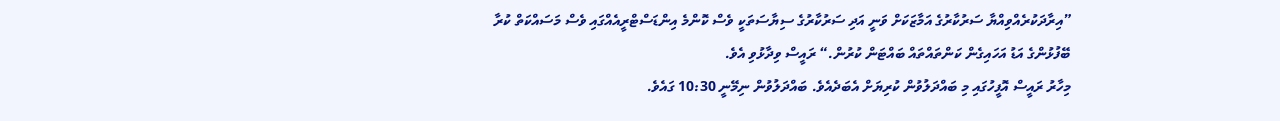”އިރާދަކުރެއްވިއްޔާ ސަރުކާރުގެ އަމާޒަކަށް ވަނީ އަދި ސަރުކާރުގެ ސިޔާސަތަކީ ވެސް ކޮންމެ އިންޑަސްޓްރީއެއްގައި ވެސް މަސައްކަތް ކުރާ ބޭފުޅުންގެ އަޑު އަހައިގެން ކަންތައްތައް ބައްޓަން ކުރުން.“ ރައީސް ވިދާޅުވި އެވެ.
މިހާރު ރައީސް އޮފީހުގައި މި ބައްދަލުވުން ކުރިޔަށް އެބަދެއެވެ. ބައްދަލުވުން ނިމޭނީ 10:30 ގައެވެ.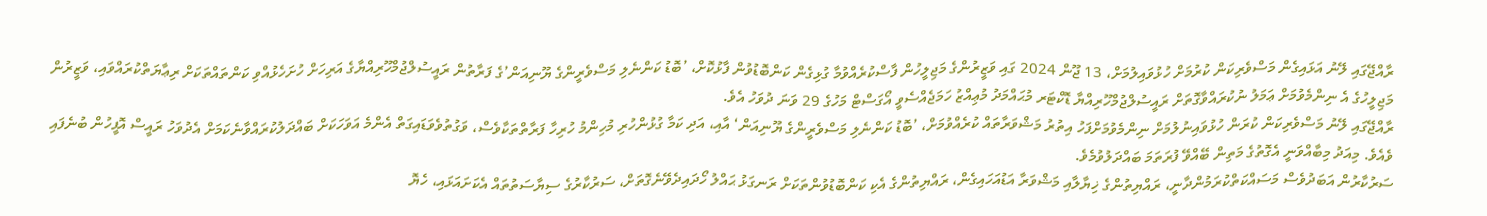ރާއްޖޭގައި ލޭނު އަޅައިގެން މަސްވެރިކަން ކުރުމަށް ހުޅުވައިލުމަށް، 13 ޖޫން 2024 ގައި ވަޒީރުންގެ މަޖިލީހުން ފާސްކުރެއްވުމާ ގުޅިގެން ކަންބޮޑުވުން ފާޅުކޮށް، ’ބޮޑު ކަންނެލި މަސްވެރީންގެ ޔޫނިއަން’ގެ ފަރާތުން ރައީސުލްޖުމްހޫރިއްޔާގެ އަރިހަށް ހުށަހެޅުއްވި ކަންތައްތަކަށް ރިޢާޔަތްކުރައްވައި، ވަޒީރުން މަޖިލީހުގެ އެ ނިންމެވުމަށް ޢަމަލު ނުކުރައްވާގޮތަށް ރައީސުލްޖުމްހޫރިއްޔާ ޑޮކްޓަރ މުޙައްމަދު މުޢިއްޒު ހަމަޖެއްސެވީ އޯގަސްޓް މަހުގެ 29 ވަނަ ދުވަހު އެވެ.
ރާއްޖޭގައި ލޭނު މަސްވެރިކަން ކުރަން ހުޅުވައިނުލުމަށް ނިންމެވުމަށްފަހު އިތުރު މަޝްވަރާތައް ކުރެއްވުމަށް، ’ބޮޑު ކަންނެލި މަސްވެރީންގެ ޔޫނިއަން‘ އާއި، އަދި ކަމާ ގުޅުންހުރި މުހިންމު ހުރިހާ ފަރާތްތަކާވެސް، ވަގުތުވެވަޑައިގަތް އެންމެ އަވަހަކަށް ބައްދަލުކުރައްވާނެކަމަށް އެދުވަހު ރައީސް އޮފީހުން ބުނެފައި ވެއެވެ. މިއަދު މިބާއްވަނީ އެގޮތުގެ މަތިން ބޭއްވޭ ފުރަތަމަ ބައްދަލުވުމެވެ.
ސަރުކާރުން އަބަދުވެސް މަސައްކަތްކުރަމުންދާނީ، ރައްޔިތުންގެ ޚިޔާލާއި މަޝްވަރާ އަޑުއަހައިގެން، ރައްޔިތުންގެ އެކި ކަންބޮޑުވުންތަކަށް ރަނގަޅު ޙައްލު ހޯދައިދެވޭނެގޮތަށް، ސަރުކާރުގެ ސިޔާސަތުތައް އެކަށައަޅައި، ހެޔޮ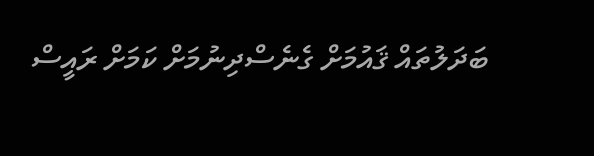ބަދަލުތައް ޤައުމަށް ގެނެސްދިނުމަށް ކަމަށް ރައީސް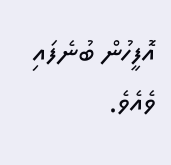އޮފީހުން ބުނެފައި ވެއެވެ.